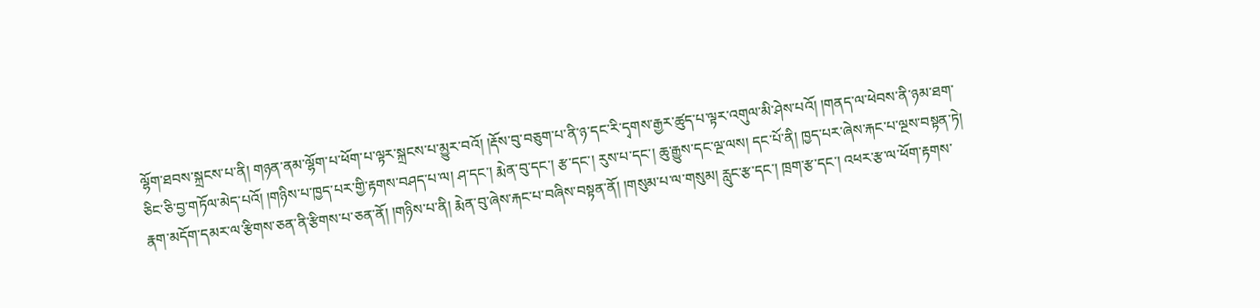ལྷོག་ཐབས་སྐྲངས་པ་ནི། གཉན་ནམ་ལྷོག་པ་ཕོག་པ་ལྟར་སྐྲངས་པ་མྱུར་བའོ། །རྡོས་བུ་བཅུག་པ་ནི་ཉ་དང་རི་དྭགས་རྒྱར་ཚུད་པ་ལྟར་འགུལ་མི་ཤེས་པའོ། །གནད་ལ་ཕེབས་ནི་ཉམ་ཐག་ཅིང་ཅི་བྱ་གཏོལ་མེད་པའོ། །གཉིས་པ་ཁྱད་པར་གྱི་རྟགས་བཤད་པ་ལ། ཤ་དང་། རྨེན་བུ་དང་། རྩ་དང་། རུས་པ་དང་། ཆུ་རྒྱུས་དང་ལྔ་ལས། དང་པོ་ནི། ཁྱད་པར་ཞེས་རྐང་པ་ལྔས་བསྟན་ཏེ། རྣག་མདོག་དམར་ལ་རྩིགས་ཅན་ནི་རྩིགས་པ་ཅན་ནོ། །གཉིས་པ་ནི། རྨེན་བུ་ཞེས་རྐང་པ་བཞིས་བསྟན་ནོ། །གསུམ་པ་ལ་གསུམ། རླུང་རྩ་དང་། ཁྲག་རྩ་དང་། འཕར་རྩ་ལ་ཕོག་རྟགས་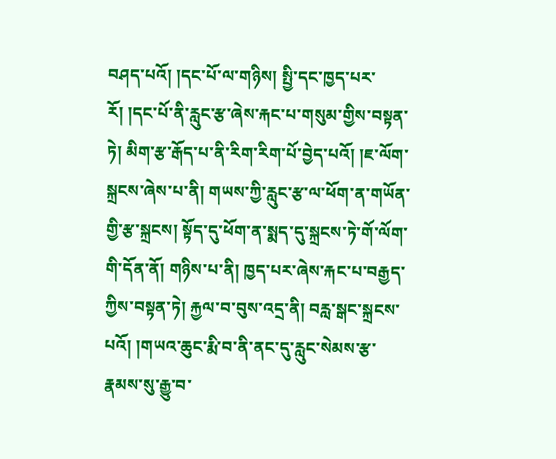བཤད་པའོ། །དང་པོ་ལ་གཉིས། སྤྱི་དང་ཁྱད་པར་རོ། །དང་པོ་ནི་རླུང་རྩ་ཞེས་རྐང་པ་གསུམ་གྱིས་བསྟན་ཏེ། མིག་རྩ་རྒོད་པ་ནི་རིག་རིག་པོ་བྱེད་པའོ། །ཇ་ལོག་སྐྲངས་ཞེས་པ་ནི། གཡས་ཀྱི་རླུང་རྩ་ལ་ཕོག་ན་གཡོན་གྱི་རྩ་སྐྲངས། སྟོད་དུ་ཕོག་ན་སྨད་དུ་སྐྲངས་ཏེ་གོ་ལོག་གི་དོན་ནོ། གཉིས་པ་ནི། ཁྱད་པར་ཞེས་རྐང་པ་བརྒྱད་ཀྱིས་བསྟན་ཏེ། རྐྱལ་བ་བུས་འདྲ་ནི། བརླ་སྒང་སྐྲངས་པའོ། །གཡའ་ཆུང་རྨི་བ་ནི་ནང་དུ་རླུང་སེམས་རྩ་རྣམས་སུ་རྒྱུ་བ་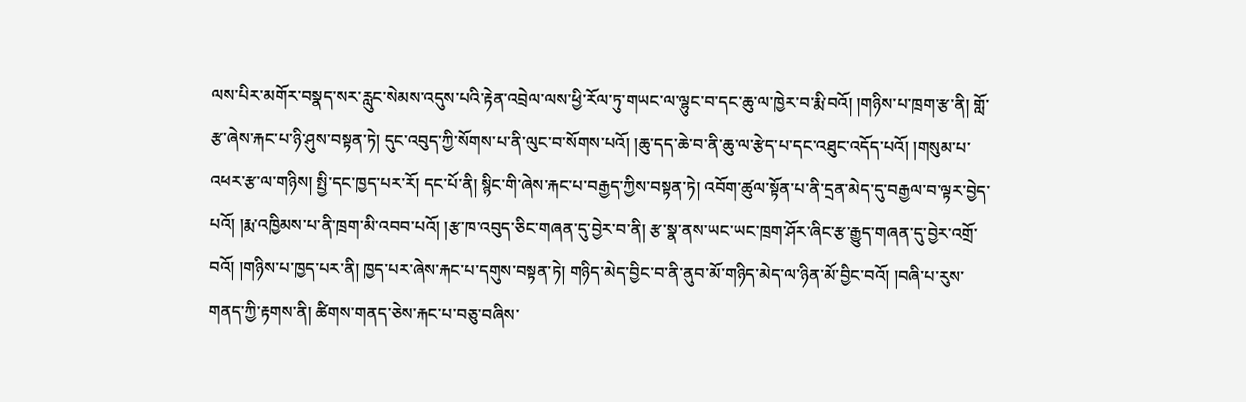ལས་པིར་མགོར་བསྣད་སར་རླུང་སེམས་འདུས་པའི་རྟེན་འབྲེལ་ལས་ཕྱི་རོལ་ཏུ་གཡང་ལ་ལྷུང་བ་དང་ཆུ་ལ་ཁྱེར་བ་རྨི་བའོ། །གཉིས་པ་ཁྲག་རྩ་ནི། གློ་རྩ་ཞེས་རྐང་པ་ཉི་ཤུས་བསྟན་ཏེ། དུང་འབུད་ཀྱི་སོགས་པ་ནི་ལུང་བ་སོགས་པའོ། །ཆུ་དད་ཆེ་བ་ནི་ཆུ་ལ་རྩེད་པ་དང་འཐུང་འདོད་པའོ། །གསུམ་པ་འཕར་རྩ་ལ་གཉིས། སྤྱི་དང་ཁྱད་པར་རོ། དང་པོ་ནི། སྙིང་གི་ཞེས་རྐང་པ་བརྒྱད་ཀྱིས་བསྟན་ཏེ། འབོག་ཚུལ་སྟོན་པ་ནི་དྲན་མེད་དུ་བརྒྱལ་བ་ལྟར་བྱེད་པའོ། །རྨ་འཁྱིམས་པ་ནི་ཁྲག་མི་འབབ་པའོ། །རྩ་ཁ་འབུད་ཅིང་གཞན་དུ་བྱེར་བ་ནི། རྩ་སྣ་ནས་ཡང་ཡང་ཁྲག་ཤོར་ཞིང་རྩ་རྒྱུད་གཞན་དུ་བྱེར་འགྲོ་བའོ། །གཉིས་པ་ཁྱད་པར་ནི། ཁྱད་པར་ཞེས་རྐང་པ་དགུས་བསྟན་ཏེ། གཉིད་མེད་བྱིང་བ་ནི་ནུབ་མོ་གཉིད་མེད་ལ་ཉིན་མོ་བྱིང་བའོ། །བཞི་པ་རུས་གནད་ཀྱི་རྟགས་ནི། ཚིགས་གནད་ཅེས་རྐང་པ་བཅུ་བཞིས་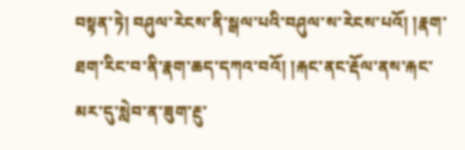བསྟན་ཏེ། བཤུལ་རེངས་ནི་སྒལ་པའི་བཤུལ་ས་རེངས་པའོ། །རྣག་ཐག་རིང་བ་ནི་རྣག་ཆད་དཀའ་བའོ། །རྐང་ནང་རྡོལ་ནས་རྐང་མར་དུ་སླེབ་ན་ཟུག་རྔུ་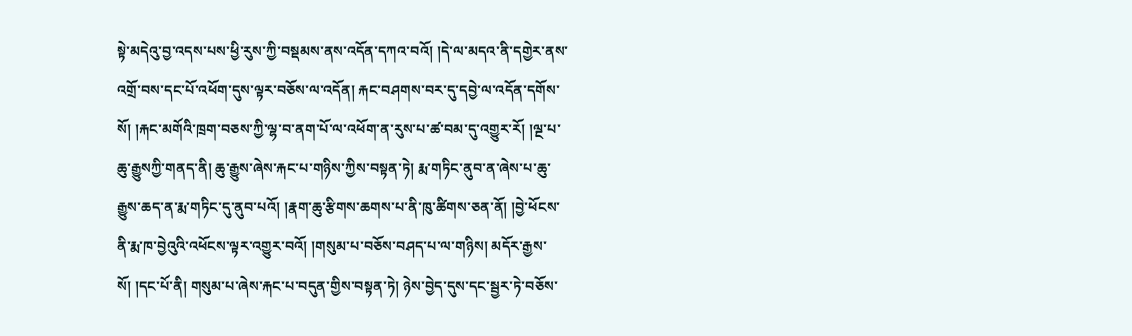སྟེ་མདེའུ་བྱ་འདས་པས་ཕྱི་རུས་ཀྱི་བསྡམས་ནས་འདོན་དཀའ་བའོ། །དེ་ལ་མདའ་ནི་དགྱེར་ནས་འགྲོ་བས་དང་པོ་འཕོག་དུས་ལྟར་བཅོས་ལ་འདོན། རྐང་བཤགས་བར་དུ་དབྱེ་ལ་འདོན་དགོས་སོ། །རྐང་མགོའི་ཁྲག་བཅས་ཀྱི་ལྷ་བ་ནག་པོ་ལ་འཕོག་ན་རུས་པ་ཚ་བམ་དུ་འགྱུར་རོ། །ལྔ་པ་ཆུ་རྒྱུསཀྱི་གནད་ནི། ཆུ་རྒྱུས་ཞེས་རྐང་པ་གཉིས་ཀྱིས་བསྟན་ཏེ། རྨ་གཏིང་ནུབ་ན་ཞེས་པ་ཆུ་རྒྱུས་ཆད་ན་རྨ་གཏིང་དུ་ནུབ་པའོ། །རྣག་ཆུ་རྩིགས་ཆགས་པ་ནི་ཁུ་ཚིགས་ཅན་ནོ། །བྱེ་ཕོངས་ནི་རྨ་ཁ་བྱེའུའི་འཕོངས་ལྟར་འགྱུར་བའོ། །གསུམ་པ་བཅོས་བཤད་པ་ལ་གཉིས། མདོར་རྒྱས་སོ། །དང་པོ་ནི། གསུམ་པ་ཞེས་རྐང་པ་བདུན་གྱིས་བསྟན་ཏེ། ཉེས་བྱེད་དུས་དང་སྦྱར་ཏེ་བཅོས་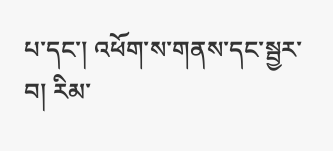པ་དང་། འཕོག་ས་གནས་དང་སྦྱར་བ། རིམ་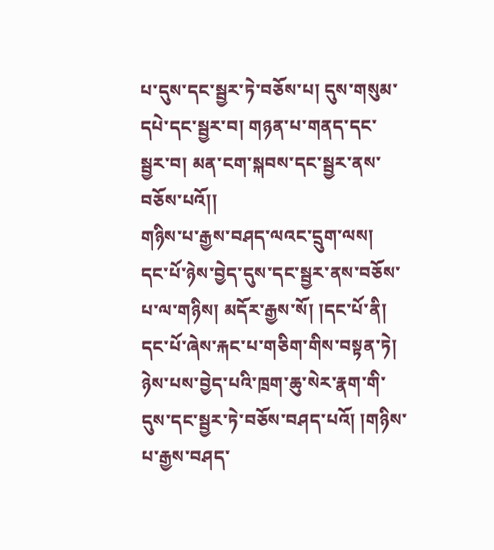པ་དུས་དང་སྦྱར་ཏེ་བཅོས་པ། དུས་གསུམ་དཔེ་དང་སྦྱར་བ། གཉན་པ་གནད་དང་སྦྱར་བ། མན་ངག་སྐབས་དང་སྦྱར་ནས་བཅོས་པའོ།།
གཉིས་པ་རྒྱས་བཤད་ལའང་དྲུག་ལས། དང་པོ་ཉེས་བྱེད་དུས་དང་སྦྱར་ནས་བཅོས་པ་ལ་གཉིས། མདོར་རྒྱས་སོ། །དང་པོ་ནི། དང་པོ་ཞེས་རྐང་པ་གཅིག་གིས་བསྟན་ཏེ། ཉེས་པས་བྱེད་པའི་ཁྲག་ཆུ་སེར་རྣག་གི་དུས་དང་སྦྱར་ཏེ་བཅོས་བཤད་པའོ། །གཉིས་པ་རྒྱས་བཤད་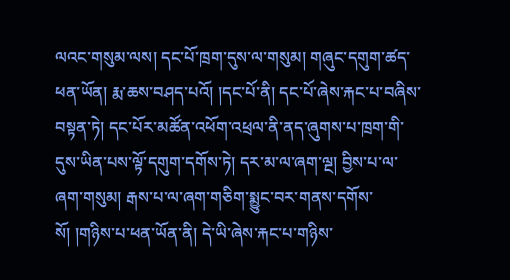ལའང་གསུམ་ལས། དང་པོ་ཁྲག་དུས་ལ་གསུམ། གཞུང་དགུག་ཚད་ཕན་ཡོན། རྨ་ཆས་བཤད་པའོ། །དང་པོ་ནི། དང་པོ་ཞེས་རྐང་པ་བཞིས་བསྟན་ཏེ། དང་པོར་མཚོན་འཕོག་འཕྲལ་ནི་ནད་ཞུགས་པ་ཁྲག་གི་དུས་ཡིན་པས་ལྟོ་དགུག་དགོས་ཏེ། དར་མ་ལ་ཞག་ལྔ། བྱིས་པ་ལ་ཞག་གསུམ། རྒས་པ་ལ་ཞག་གཅིག་སྨྱུང་བར་གནས་དགོས་སོ། །གཉིས་པ་ཕན་ཡོན་ནི། དེ་ཡི་ཞེས་རྐང་པ་གཉིས་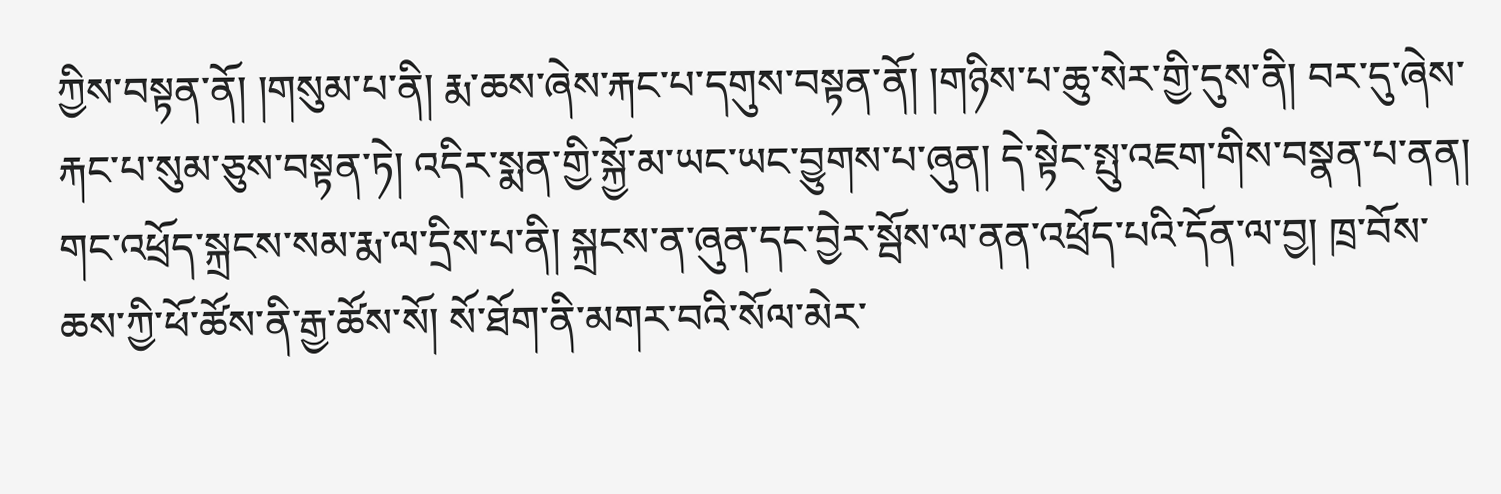ཀྱིས་བསྟན་ནོ། །གསུམ་པ་ནི། རྨ་ཆས་ཞེས་རྐང་པ་དགུས་བསྟན་ནོ། །གཉིས་པ་ཆུ་སེར་གྱི་དུས་ནི། བར་དུ་ཞེས་རྐང་པ་སུམ་ཅུས་བསྟན་ཏེ། འདིར་སྨན་གྱི་སྐྱོ་མ་ཡང་ཡང་བྱུགས་པ་ཞུན། དེ་སྟེང་སྤུ་འཇག་གིས་བསྣན་པ་ནན། གང་འཕྲོད་སྐྲངས་སམ་རྨ་ལ་དྲིས་པ་ནི། སྐྲངས་ན་ཞུན་དང་བྱེར་སྦོས་ལ་ནན་འཕྲོད་པའི་དོན་ལ་བྱ། ཁྲ་བོས་ཆས་ཀྱི་ཕོ་ཚོས་ནི་རྒྱ་ཚོས་སོ། སོ་ཐོག་ནི་མགར་བའི་སོལ་མེར་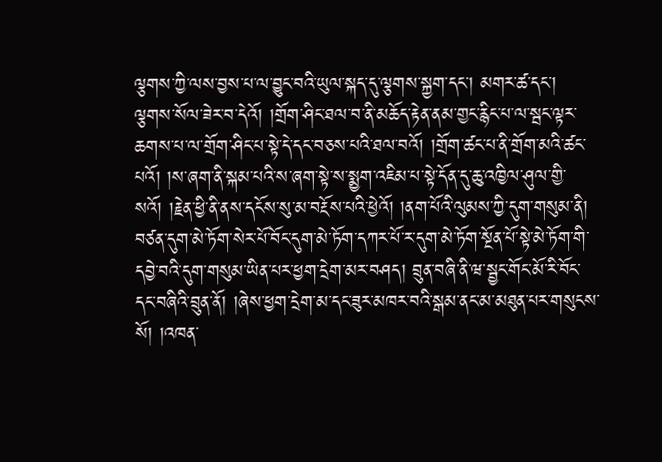ལྕགས་ཀྱི་ལས་བྱས་པ་ལ་བྱུང་བའི་ཡུལ་སྐད་དུ་ལྕགས་སྐྱག་དང་། མགར་ཚ་དང་། ལྕགས་སོལ་ཟེར་བ་དེའོ། །གྲོག་ཤིང་ཐལ་བ་ནི་མཆོད་རྟེན་ནམ་གྱང་རྙིང་པ་ལ་སྦང་ལྟར་ཆགས་པ་ལ་གྲོག་ཤིང་པ་སྟེ་དེ་དང་བཅས་པའི་ཐལ་བའོ། །གྲོག་ཚང་པ་ནི་གྲོག་མའི་ཚང་པའོ། །ས་ཞག་ནི་སྐམ་པའི་ས་ཞག་སྟེ་ས་སྨྱག་འཇིམ་པ་སྟེ་དོན་དུ་ཆུ་འཁྱིལ་ཤུལ་གྱི་སའོ། །རྗེན་ཕྱི་ནི་ནས་དངོས་སུ་མ་བརྔོས་པའི་ཕྱེའོ། །ནག་པོའི་ལུམས་ཀྱི་དུག་གསུམ་ནི། བཙན་དུག་མེ་ཏོག་སེར་པོ་བོང་དུག་མེ་ཏོག་དཀར་པོ་ར་དུག་མེ་ཏོག་སྔོན་པོ་སྟེ་མེ་ཏོག་གི་དབྱེ་བའི་དུག་གསུམ་ཡིན་པར་ཕྱག་དྲེག་མར་བཤད། བྲུན་བཞི་ནི་ཝ་སྦྱང་གོང་མོ་རི་བོང་དང་བཞིའི་བྲུན་ནོ། །ཞེས་ཕྱག་དྲེག་མ་དང་ཟུར་མཁར་བའི་སྒམ་ནང་མ་མཐུན་པར་གསུངས་སོ། །འཁན་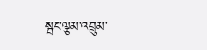སྦང་ལྕམ་འབྲུམ་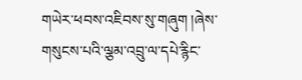གཡེར་ཕབས་འཇིབས་སུ་གཞུག །ཞེས་གསུངས་པའི་ལྕམ་འབྲུ་ལ་དཔེ་རྙིང་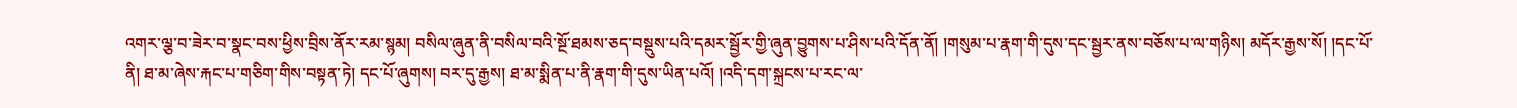འགར་ལྕ་བ་ཟེར་བ་སྣང་བས་ཕྱིས་བྲིས་ནོར་རམ་སྙམ། བསིལ་ཞུན་ནི་བསིལ་བའི་སྔོ་ཐམས་ཅད་བསྡུས་པའི་དམར་སྦྱོར་གྱི་ཞུན་བྱུགས་པ་ཤིས་པའི་དོན་ནོ། །གསུམ་པ་རྣག་གི་དུས་དང་སྦྱར་ནས་བཅོས་པ་ལ་གཉིས། མདོར་རྒྱས་སོ། །དང་པོ་ནི། ཐ་མ་ཞེས་རྐང་པ་གཅིག་གིས་བསྟན་ཏེ། དང་པོ་ཞུགས། བར་དུ་རྒྱས། ཐ་མ་སྨིན་པ་ནི་རྣག་གི་དུས་ཡིན་པའོ། །འདི་དག་སྐྲངས་པ་རང་ལ་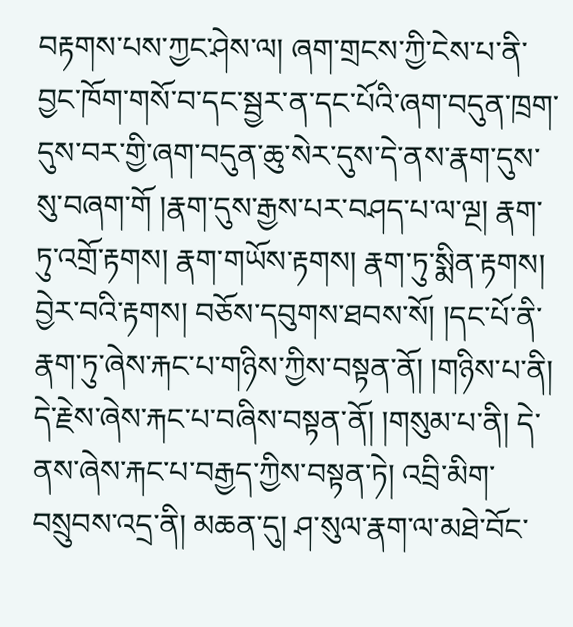བརྟགས་པས་ཀྱང་ཤེས་ལ། ཞག་གྲངས་ཀྱི་ངེས་པ་ནི་བྱང་ཁོག་གསོ་བ་དང་སྦྱར་ན་དང་པོའི་ཞག་བདུན་ཁྲག་དུས་བར་གྱི་ཞག་བདུན་ཆུ་སེར་དུས་དེ་ནས་རྣག་དུས་སུ་བཞག་གོ །རྣག་དུས་རྒྱས་པར་བཤད་པ་ལ་ལྔ། རྣག་ཏུ་འགྲོ་རྟགས། རྣག་གཡོས་རྟགས། རྣག་ཏུ་སྨིན་རྟགས། བྱེར་བའི་རྟགས། བཅོས་དབུགས་ཐབས་སོ། །དང་པོ་ནི་རྣག་ཏུ་ཞེས་རྐང་པ་གཉིས་ཀྱིས་བསྟན་ནོ། །གཉིས་པ་ནི། དེ་རྗེས་ཞེས་རྐང་པ་བཞིས་བསྟན་ནོ། །གསུམ་པ་ནི། དེ་ནས་ཞེས་རྐང་པ་བརྒྱད་ཀྱིས་བསྟན་ཏེ། འབྲི་མིག་བསྲུབས་འདྲ་ནི། མཆན་དུ། ཤ་སུལ་རྣག་ལ་མཐེ་བོང་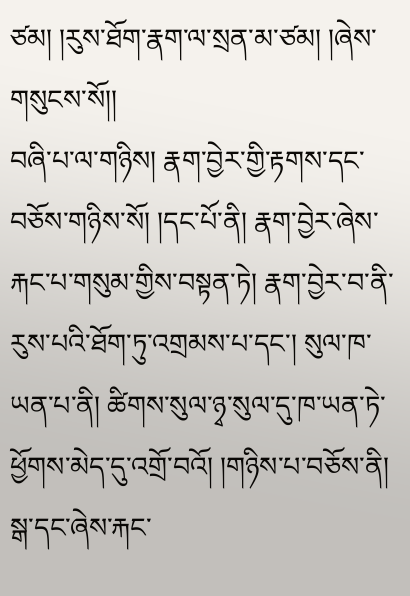ཙམ། །རུས་ཐོག་རྣག་ལ་སྲན་མ་ཙམ། །ཞེས་གསུངས་སོ།།
བཞི་པ་ལ་གཉིས། རྣག་བྱེར་གྱི་རྟགས་དང་བཅོས་གཉིས་སོ། །དང་པོ་ནི། རྣག་བྱེར་ཞེས་རྐང་པ་གསུམ་གྱིས་བསྟན་ཏེ། རྣག་བྱེར་བ་ནི་རུས་པའི་ཐོག་ཏུ་འགྲམས་པ་དང་། སུལ་ཁ་ཡན་པ་ནི། ཚིགས་སུལ་ཉྭ་སུལ་དུ་ཁ་ཡན་ཏེ་ཕྱོགས་མེད་དུ་འགྲོ་བའོ། །གཉིས་པ་བཅོས་ནི། སྒ་དང་ཞེས་རྐང་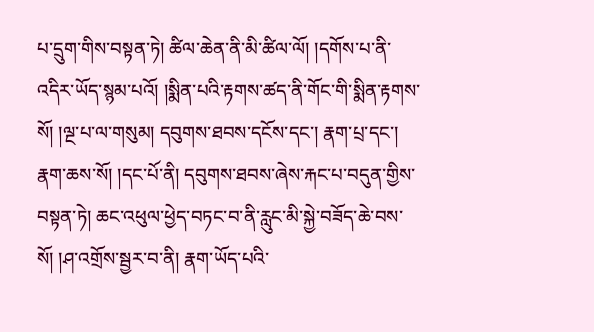པ་དྲུག་གིས་བསྟན་ཏེ། ཚིལ་ཆེན་ནི་མི་ཚིལ་ལོ། །དགོས་པ་ནི་འདིར་ཡོད་སྙམ་པའོ། །སྨིན་པའི་རྟགས་ཚད་ནི་གོང་གི་སྨིན་རྟགས་སོ། །ལྔ་པ་ལ་གསུམ། དབུགས་ཐབས་དངོས་དང་། རྣག་པྲ་དང་། རྣག་ཆས་སོ། །དང་པོ་ནི། དབུགས་ཐབས་ཞེས་རྐང་པ་བདུན་གྱིས་བསྟན་ཏེ། ཆང་འཕུལ་ཕྱེད་བཏང་བ་ནི་རླུང་མི་སྐྱེ་བཟོད་ཆེ་བས་སོ། །ཤ་འགྲོས་སྦྱར་བ་ནི། རྣག་ཡོད་པའི་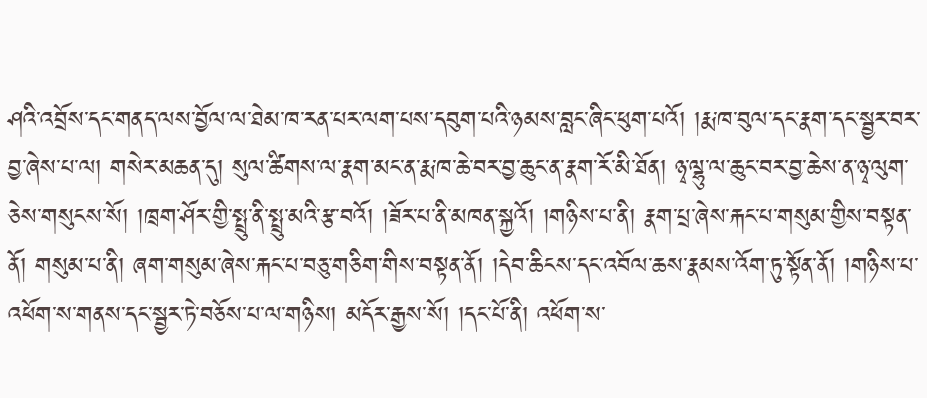ཤའི་འབྲོས་དང་གནད་ལས་བྱོལ་ལ་ཐེམ་ཁ་རན་པར་ལག་པས་དབུག་པའི་ཉམས་བླང་ཞིང་ཕུག་པའོ། །རྨ་ཁ་བུལ་དང་རྣག་དང་སྦྱར་བར་བྱ་ཞེས་པ་ལ། གསེར་མཆན་དུ། སུལ་ཚིགས་ལ་རྣག་མང་ན་རྨ་ཁ་ཆེ་བར་བྱ་ཆུང་ན་རྣག་རོ་མི་ཐོན། ཉྭ་ལྷུ་ལ་ཆུང་བར་བྱ་ཆེས་ན་ཉྭ་ལུག་ཅེས་གསུངས་སོ། །ཁྲག་ཤོར་གྱི་སྤྲུ་ནི་སྤྲུ་མའི་རྩ་བའོ། །ཟོར་པ་ནི་མཁན་སྐྱའོ། །གཉིས་པ་ནི། རྣག་པྲ་ཞེས་རྐང་པ་གསུམ་གྱིས་བསྟན་ནོ། གསུམ་པ་ནི། ཞག་གསུམ་ཞེས་རྐང་པ་བཅུ་གཅིག་གིས་བསྟན་ནོ། །དེབ་ཆིངས་དང་འབོལ་ཆས་རྣམས་འོག་ཏུ་སྟོན་ནོ། །གཉིས་པ་འཕོག་ས་གནས་དང་སྦྱར་ཏེ་བཅོས་པ་ལ་གཉིས། མདོར་རྒྱས་སོ། །དང་པོ་ནི། འཕོག་ས་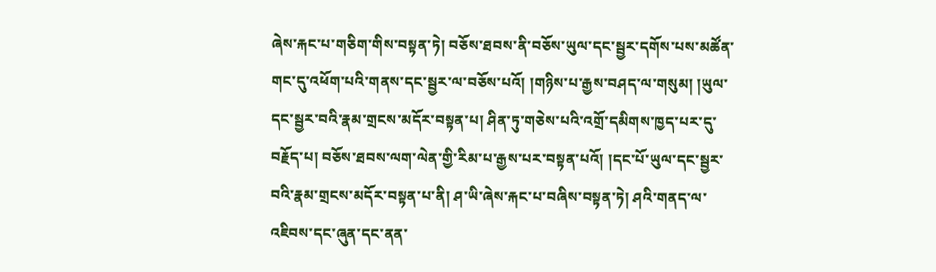ཞེས་རྐང་པ་གཅིག་གིས་བསྟན་ཏེ། བཅོས་ཐབས་ནི་བཅོས་ཡུལ་དང་སྦྱར་དགོས་པས་མཚོན་གང་དུ་འཕོག་པའི་གནས་དང་སྦྱར་ལ་བཅོས་པའོ། །གཉིས་པ་རྒྱས་བཤད་ལ་གསུམ། །ཡུལ་དང་སྦྱར་བའི་རྣམ་གྲངས་མདོར་བསྟན་པ། ཤིན་ཏུ་གཅེས་པའི་འགྲོ་དམིགས་ཁྱད་པར་དུ་བརྗོད་པ། བཅོས་ཐབས་ལག་ལེན་གྱི་རིམ་པ་རྒྱས་པར་བསྟན་པའོ། །དང་པོ་ཡུལ་དང་སྦྱར་བའི་རྣམ་གྲངས་མདོར་བསྟན་པ་ནི། ཤ་ཡི་ཞེས་རྐང་པ་བཞིས་བསྟན་ཏེ། ཤའི་གནད་ལ་འཇིབས་དང་ཞུན་དང་ནན་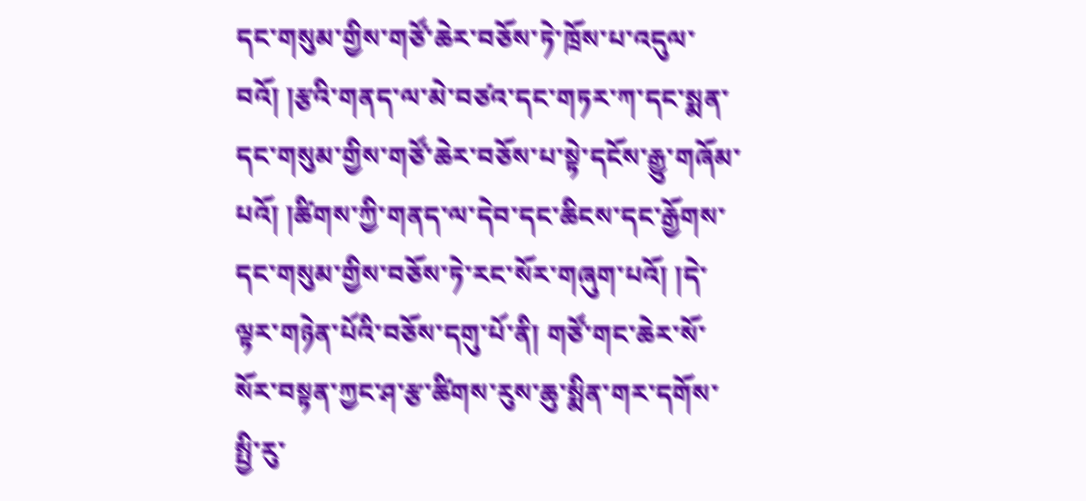དང་གསུམ་གྱིས་གཙོ་ཆེར་བཅོས་ཏེ་ཁྲོས་པ་འདུལ་བའོ། །རྩའི་གནད་ལ་མེ་བཙའ་དང་གཏར་ཀ་དང་སྨན་དང་གསུམ་གྱིས་གཙོ་ཆེར་བཅོས་པ་སྟེ་དངོས་རྒྱུ་གཞོམ་པའོ། །ཚིགས་ཀྱི་གནད་ལ་དེབ་དང་ཆིངས་དང་རྒྱོགས་དང་གསུམ་གྱིས་བཅོས་ཏེ་རང་སོར་གཞུག་པའོ། །དེ་ལྟར་གཉེན་པོའི་བཅོས་དགུ་པོ་ནི། གཙོ་གང་ཆེར་སོ་སོར་བསྟན་ཀྱང་ཤ་རྩ་ཚིགས་རུས་ཆུ་སྨིན་གར་དགོས་སྤྱི་རུ་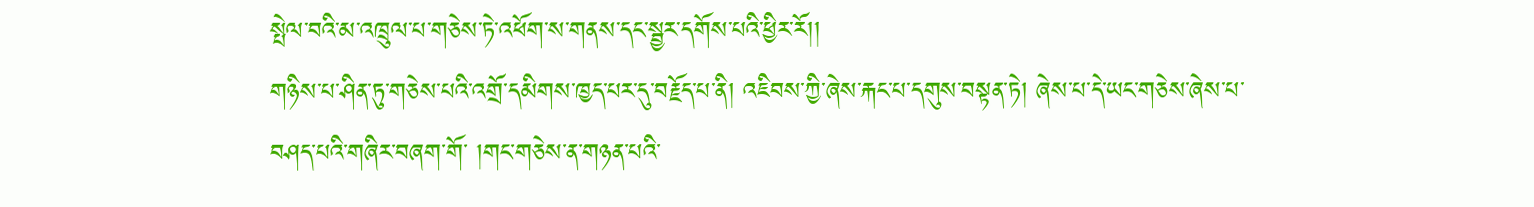སྤེལ་བའི་མ་འཁྲུལ་པ་གཅེས་ཏེ་འཕོག་ས་གནས་དང་སྦྱར་དགོས་པའི་ཕྱིར་རོ།།
གཉིས་པ་ཤིན་ཏུ་གཅེས་པའི་འགྲོ་དམིགས་ཁྱད་པར་དུ་བརྗོད་པ་ནི། འཇིབས་ཀྱི་ཞེས་རྐང་པ་དགུས་བསྟན་ཏེ། ཞེས་པ་དེ་ཡང་གཅེས་ཞེས་པ་བཤད་པའི་གཞིར་བཞག་གོ་ །གང་གཅེས་ན་གཉན་པའི་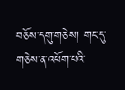བཅོས་དགུ་གཅེས། གང་དུ་གཅེས་ན་འཕོག་པའི་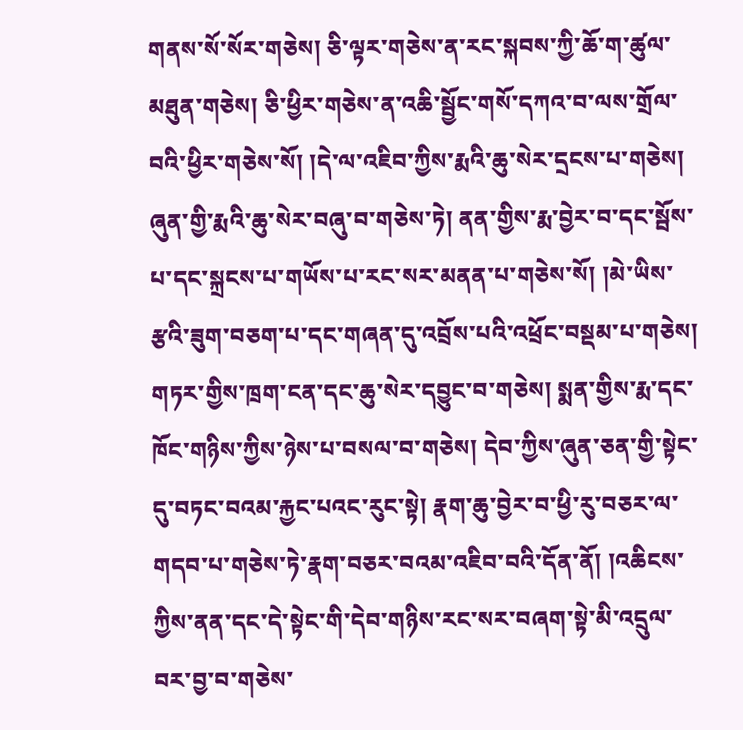གནས་སོ་སོར་གཅེས། ཅི་ལྟར་གཅེས་ན་རང་སྐབས་ཀྱི་ཆོ་ག་ཚུལ་མཐུན་གཅེས། ཅི་ཕྱིར་གཅེས་ན་འཆི་སྦྱོང་གསོ་དཀའ་བ་ལས་གྲོལ་བའི་ཕྱིར་གཅེས་སོ། །དེ་ལ་འཇིབ་ཀྱིས་རྨའི་ཆུ་སེར་དྲངས་པ་གཅེས། ཞུན་གྱི་རྨའི་ཆུ་སེར་བཞུ་བ་གཅེས་ཏེ། ནན་གྱིས་རྨ་བྱེར་བ་དང་སྦོས་པ་དང་སྐྲངས་པ་གཡོས་པ་རང་སར་མནན་པ་གཅེས་སོ། །མེ་ཡིས་རྩའི་ཟུག་བཅག་པ་དང་གཞན་དུ་འབྲོས་པའི་འཕྲོང་བསྡམ་པ་གཅེས། གཏར་གྱིས་ཁྲག་ངན་དང་ཆུ་སེར་དབྱུང་བ་གཅེས། སྨན་གྱིས་རྨ་དང་ཁོང་གཉིས་ཀྱིས་ཉེས་པ་བསལ་བ་གཅེས། དེབ་ཀྱིས་ཞུན་ཅན་གྱི་སྟེང་དུ་བཏང་བའམ་རྐྱང་པའང་རུང་སྟེ། རྣག་ཆུ་བྱེར་བ་ཕྱི་རུ་བཅར་ལ་གདབ་པ་གཅེས་ཏེ་རྣག་བཅར་བའམ་འཇིབ་བའི་དོན་ནོ། །འཆིངས་ཀྱིས་ནན་དང་དེ་སྟེང་གི་དེབ་གཉིས་རང་སར་བཞག་སྟེ་མི་འདྲུལ་བར་བྱ་བ་གཅེས་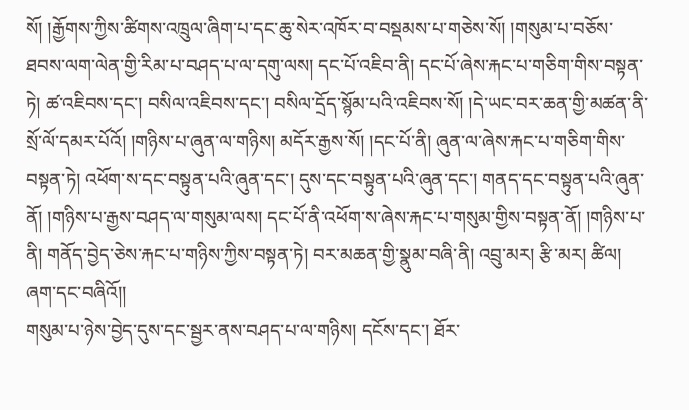སོ། །རྒྱོགས་ཀྱིས་ཚིགས་འཁྲུལ་ཞིག་པ་དང་ཆུ་སེར་འཁོར་བ་བསྡམས་པ་གཅེས་སོ། །གསུམ་པ་བཅོས་ཐབས་ལག་ལེན་གྱི་རིམ་པ་བཤད་པ་ལ་དགུ་ལས། དང་པོ་འཇིབ་ནི། དང་པོ་ཞེས་རྐང་པ་གཅིག་གིས་བསྟན་ཏེ། ཚ་འཇིབས་དང་། བསིལ་འཇིབས་དང་། བསིལ་དྲོད་སྙོམ་པའི་འཇིབས་སོ། །དེ་ཡང་བར་ཆན་གྱི་མཚན་ནི་སྲོ་ལོ་དམར་པོའོ། །གཉིས་པ་ཞུན་ལ་གཉིས། མདོར་རྒྱས་སོ། །དང་པོ་ནི། ཞུན་ལ་ཞེས་རྐང་པ་གཅིག་གིས་བསྟན་ཏེ། འཕོག་ས་དང་བསྟུན་པའི་ཞུན་དང་། དུས་དང་བསྟུན་པའི་ཞུན་དང་། གནད་དང་བསྟུན་པའི་ཞུན་ནོ། །གཉིས་པ་རྒྱས་བཤད་ལ་གསུམ་ལས། དང་པོ་ནི་འཕོག་ས་ཞེས་རྐང་པ་གསུམ་གྱིས་བསྟན་ནོ། །གཉིས་པ་ནི། གནོད་བྱེད་ཅེས་རྐང་པ་གཉིས་ཀྱིས་བསྟན་ཏེ། བར་མཆན་གྱི་སྣུམ་བཞི་ནི། འབྲུ་མར། རྩི་མར། ཚིལ། ཞག་དང་བཞིའོ།།
གསུམ་པ་ཉེས་བྱེད་དུས་དང་སྦྱར་ནས་བཤད་པ་ལ་གཉིས། དངོས་དང་། ཐོར་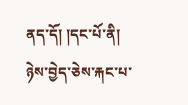ནད་དོ། །དང་པོ་ནི། ཉེས་བྱེད་ཅེས་རྐང་པ་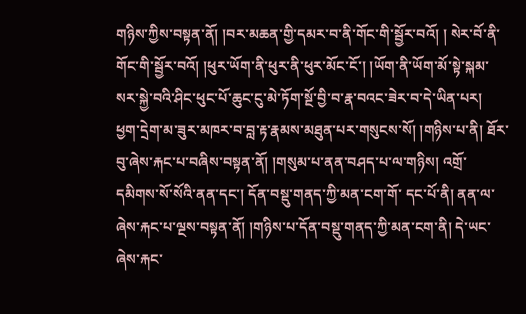གཉིས་ཀྱིས་བསྟན་ནོ། །བར་མཆན་གྱི་དམར་བ་ནི་གོང་གི་སྦྱོར་བའོ། ། སེར་བོ་ནི་གོང་གི་སྦྱོར་བའོ། །ཕུར་ཡོག་ནི་ཕུར་ནི་ཕུར་མོང་ངོ་། །ཡོག་ནི་ཡོག་མོ་སྟེ་སྐམ་སར་སྐྱེ་བའི་ཤིང་ཕུང་པོ་ཆུང་ངུ་མེ་ཏོག་སྔོ་བྱི་བ་རྣ་བའང་ཟེར་བ་དེ་ཡིན་པར། ཕྱག་དྲེག་མ་ཟུར་མཁར་བ་བླ་རྟ་རྣམས་མཐུན་པར་གསུངས་སོ། །གཉིས་པ་ནི། ཐོར་བུ་ཞེས་རྐང་པ་བཞིས་བསྟན་ནོ། །གསུམ་པ་ནན་བཤད་པ་ལ་གཉིས། འགྲོ་དམིགས་སོ་སོའི་ནན་དང་། དོན་བསྡུ་གནད་ཀྱི་མན་ངག་གོ་ དང་པོ་ནི། ནན་ལ་ཞེས་རྐང་པ་ལྔས་བསྟན་ནོ། །གཉིས་པ་དོན་བསྡུ་གནད་ཀྱི་མན་ངག་ནི། དེ་ཡང་ཞེས་རྐང་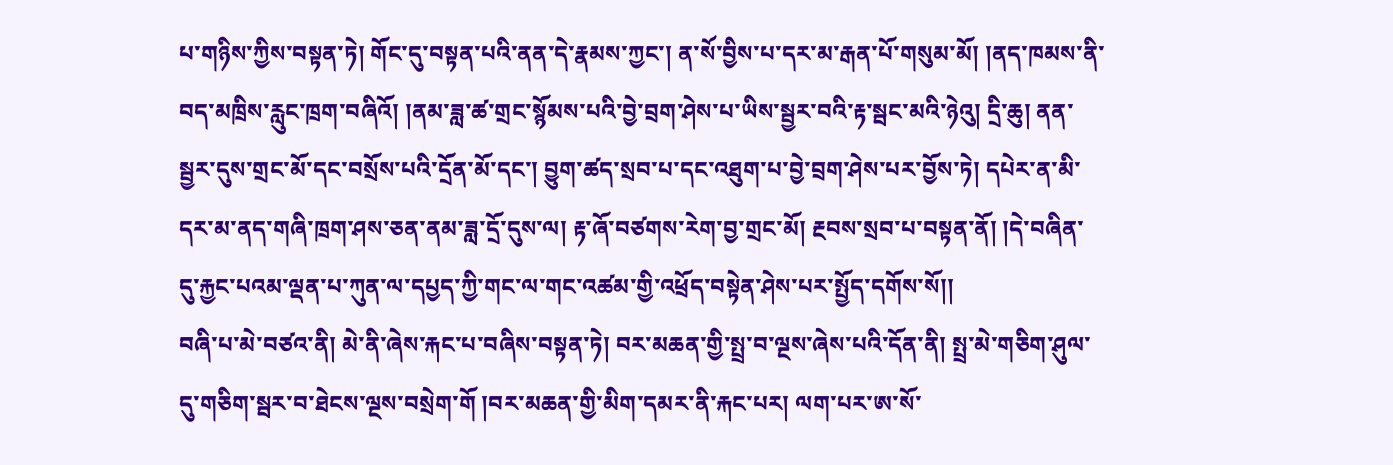པ་གཉིས་ཀྱིས་བསྟན་ཏེ། གོང་དུ་བསྟན་པའི་ནན་དེ་རྣམས་ཀྱང་། ན་སོ་བྱིས་པ་དར་མ་རྒན་པོ་གསུམ་མོ། །ནད་ཁམས་ནི་བད་མཁྲིས་རླུང་ཁྲག་བཞིའོ། །ནམ་ཟླ་ཚ་གྲང་སྙོམས་པའི་བྱེ་བྲག་ཤེས་པ་ཡིས་སྦྱར་བའི་རྟ་སྦང་མའི་ཉེའུ། དྲི་ཆུ། ནན་སྦྱར་དུས་གྲང་མོ་དང་བསྲོས་པའི་དྲོན་མོ་དང་། བྱུག་ཚད་སྲབ་པ་དང་འཐུག་པ་བྱེ་བྲག་ཤེས་པར་བྱོས་ཏེ། དཔེར་ན་མི་དར་མ་ནད་གཞི་ཁྲག་ཤས་ཅན་ནམ་ཟླ་དྲོ་དུས་ལ། རྟ་ཞོ་བཙགས་རེག་བྱ་གྲང་མོ། རྔབས་སྲབ་པ་བསྟན་ནོ། །དེ་བཞིན་དུ་རྐྱང་པའམ་ལྡན་པ་ཀུན་ལ་དཔྱད་ཀྱི་གང་ལ་གང་འཚམ་གྱི་འཕྲོད་བསྟེན་ཤེས་པར་སྤྱོད་དགོས་སོ།།
བཞི་པ་མེ་བཙའ་ནི། མེ་ནི་ཞེས་རྐང་པ་བཞིས་བསྟན་ཏེ། བར་མཆན་གྱི་སྤྲ་བ་ལྔས་ཞེས་པའི་དོན་ནི། སྤྲ་མེ་གཅིག་ཤུལ་དུ་གཅིག་སྦར་བ་ཐེངས་ལྔས་བསྲེག་གོ །བར་མཆན་གྱི་མིག་དམར་ནི་རྐང་པར། ལག་པར་ཨ་སོ་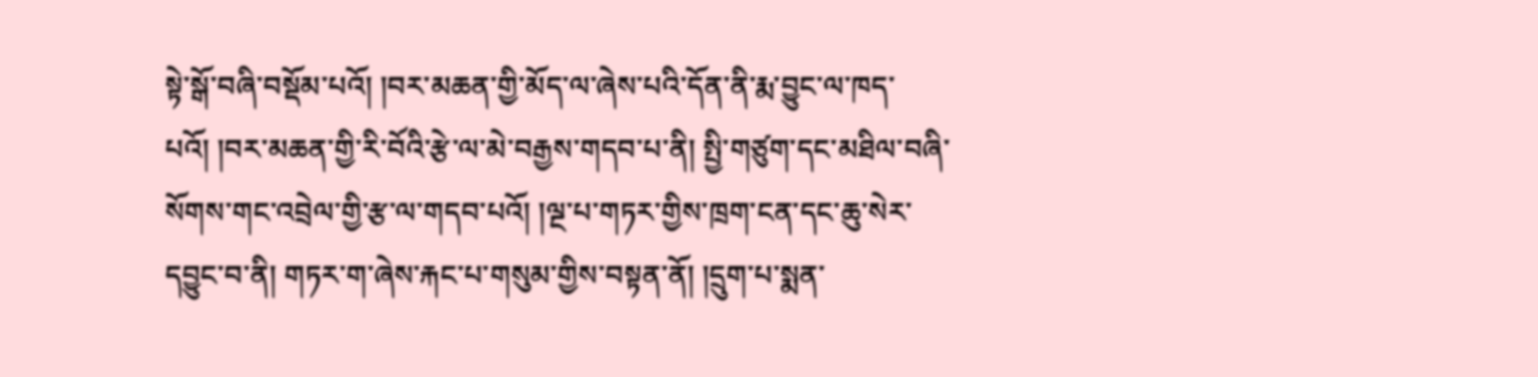སྟེ་སྒོ་བཞི་བསྡོམ་པའོ། །བར་མཆན་གྱི་མོད་ལ་ཞེས་པའི་དོན་ནི་རྨ་བྱུང་ལ་ཁད་པའོ། །བར་མཆན་གྱི་རི་བོའི་རྩེ་ལ་མེ་བརྒྱས་གདབ་པ་ནི། སྤྱི་གཙུག་དང་མཐིལ་བཞི་སོགས་གང་འབྲེལ་གྱི་རྩ་ལ་གདབ་པའོ། །ལྔ་པ་གཏར་གྱིས་ཁྲག་ངན་དང་ཆུ་སེར་དབྱུང་བ་ནི། གཏར་ག་ཞེས་རྐང་པ་གསུམ་གྱིས་བསྟན་ནོ། །དྲུག་པ་སྨན་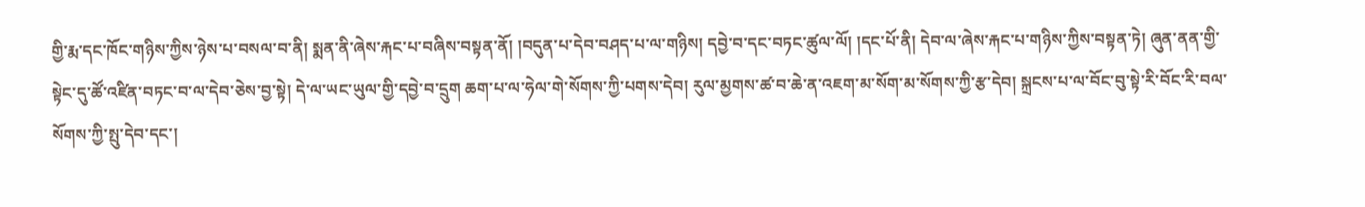གྱི་རྨ་དང་ཁོང་གཉིས་ཀྱིས་ཉེས་པ་བསལ་བ་ནི། སྨན་ནི་ཞེས་རྐང་པ་བཞིས་བསྟན་ནོ། །བདུན་པ་དེབ་བཤད་པ་ལ་གཉིས། དབྱེ་བ་དང་བཏང་ཚུལ་ལོ། །དང་པོ་ནི། དེབ་ལ་ཞེས་རྐང་པ་གཉིས་ཀྱིས་བསྟན་ཏེ། ཞུན་ནན་གྱི་སྟེང་དུ་ཚོ་འཛིན་བཏང་བ་ལ་དེབ་ཅེས་བྱ་སྟེ། དེ་ལ་ཡང་ཡུལ་གྱི་དབྱེ་བ་དྲུག ཆག་པ་ལ་ཧེལ་གེ་སོགས་ཀྱི་པགས་དེབ། རུལ་མྱགས་ཚ་བ་ཆེ་ན་འཇག་མ་སོག་མ་སོགས་ཀྱི་རྩ་དེབ། སྐྲངས་པ་ལ་བོང་བུ་སྟེ་རི་བོང་རི་བལ་སོགས་ཀྱི་སྤུ་དེབ་དང་།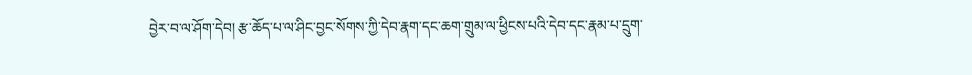བྱེར་བ་ལ་ཤོག་དེབ། རྩ་ཆོད་པ་ལ་ཤིང་བྱང་སོགས་ཀྱི་དེབ་རྣག་དང་ཆག་གྲུམ་ལ་ཕྱིངས་པའི་དེབ་དང་རྣམ་པ་དྲུག་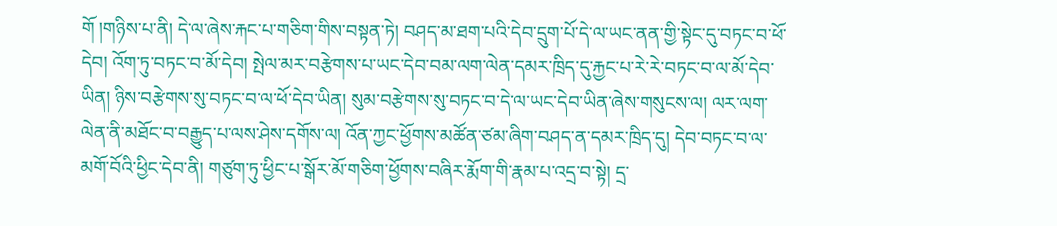གོ །གཉིས་པ་ནི། དེ་ལ་ཞེས་རྐང་པ་གཅིག་གིས་བསྟན་ཏེ། བཤད་མ་ཐག་པའི་དེབ་དྲུག་པོ་དེ་ལ་ཡང་ནན་གྱི་སྟེང་དུ་བཏང་བ་ཕོ་དེབ། འོག་ཏུ་བཏང་བ་མོ་དེབ། སྤེལ་མར་བརྩེགས་པ་ཡང་དེབ་བམ་ལག་ལེན་དམར་ཁྲིད་དུ་རྐྱང་པ་རེ་རེ་བཏང་བ་ལ་མོ་དེབ་ཡིན། ཉིས་བརྩེགས་སུ་བཏང་བ་ལ་ཕོ་དེབ་ཡིན། སུམ་བརྩེགས་སུ་བཏང་བ་དེ་ལ་ཡང་དེབ་ཡིན་ཞེས་གསུངས་ལ། ལར་ལག་ལེན་ནི་མཐོང་བ་བརྒྱུད་པ་ལས་ཤེས་དགོས་ལ། འོན་ཀྱང་ཕྱོགས་མཚོན་ཙམ་ཞིག་བཤད་ན་དམར་ཁྲིད་དུ། དེབ་བཏང་བ་ལ་མགོ་བོའི་ཕྱིང་དེབ་ནི། གཙུག་ཏུ་ཕྱིང་པ་སྒོར་མོ་གཅིག་ཕྱོགས་བཞིར་རྨོག་གི་རྣམ་པ་འདྲ་བ་སྟེ། དྲ་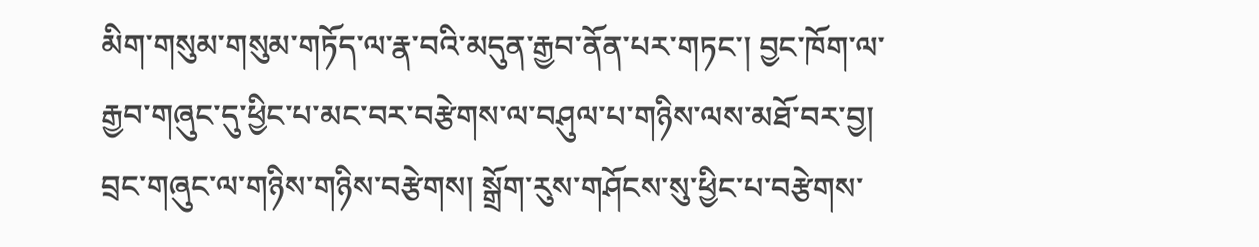མིག་གསུམ་གསུམ་གཏོད་ལ་རྣ་བའི་མདུན་རྒྱབ་ནོན་པར་གཏང་། བྱང་ཁོག་ལ་རྒྱབ་གཞུང་དུ་ཕྱིང་པ་མང་བར་བརྩེགས་ལ་བཤུལ་པ་གཉིས་ལས་མཐོ་བར་བྱ། བྲང་གཞུང་ལ་གཉིས་གཉིས་བརྩེགས། སྒྲོག་རུས་གཤོངས་སུ་ཕྱིང་པ་བརྩེགས་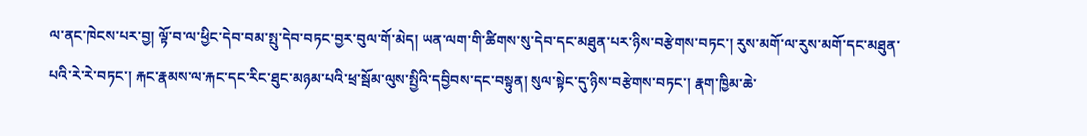ལ་ནང་ཁེངས་པར་བྱ། ལྟོ་བ་ལ་ཕྱིང་དེབ་བམ་སྤུ་དེབ་བཏང་བྱར་བུལ་གོ་མེད། ཡན་ལག་གི་ཚིགས་སུ་དེབ་དང་མཐུན་པར་ཉིས་བརྩེགས་བཏང་། རུས་མགོ་ལ་རུས་མགོ་དང་མཐུན་པའི་རེ་རེ་བཏང་། རྐང་རྣམས་ལ་རྐང་དང་རིང་ཐུང་མཉམ་པའི་ཕྲ་སྦོམ་ལུས་སྤྱིའི་དབྱིབས་དང་བསྟུན། སུལ་སྟེང་དུ་ཉིས་བརྩེགས་བཏང་། རྣག་ཁྱིམ་ཆེ་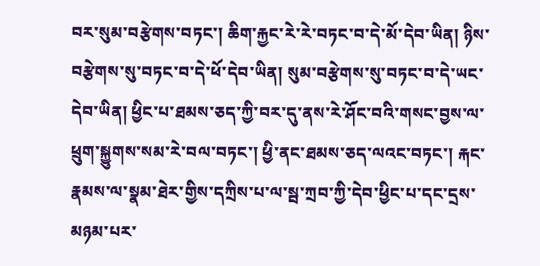བར་སུམ་བརྩེགས་བཏང་། ཆིག་རྐྱང་རེ་རེ་བཏང་བ་དེ་མོ་དེབ་ཡིན། ཉིས་བརྩེགས་སུ་བཏང་བ་དེ་ཕོ་དེབ་ཡིན། སུམ་བརྩེགས་སུ་བཏང་བ་དེ་ཡང་དེབ་ཡིན། ཕྱིང་པ་ཐམས་ཅད་ཀྱི་བར་དུ་ནས་རེ་ཤོང་བའི་གསང་བྱས་ལ་ཕྲུག་སྐྱུགས་སམ་རེ་བལ་བཏང་། ཕྱི་ནང་ཐམས་ཅད་ལའང་བཏང་། རྐང་རྣམས་ལ་སྣམ་ཐེར་གྱིས་དཀྲིས་པ་ལ་སྦ་ཀྲབ་ཀྱི་དེབ་ཕྱིང་པ་དང་དྲས་མཉམ་པར་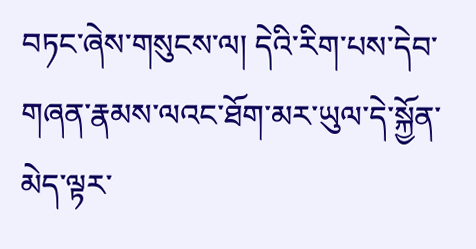བཏང་ཞེས་གསུངས་ལ། དེའི་རིག་པས་དེབ་གཞན་རྣམས་ལའང་ཐོག་མར་ཡུལ་དེ་སྐྱོན་མེད་ལྟར་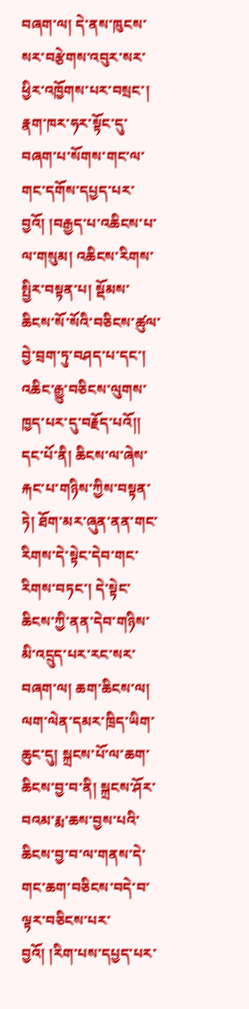བཞག་ལ། དེ་ནས་ཁུངས་སར་བརྩེགས་འབུར་སར་ཕྱིར་འཁྱོགས་པར་བསྲང་། རྣག་ཁར་ཧར་སྟོང་དུ་བཞག་པ་སོགས་གང་ལ་གང་དགོས་དཔྱད་པར་བྱའོ། །བརྒྱད་པ་འཆིངས་པ་ལ་གསུམ། འཆིངས་རིགས་སྤྱིར་བསྟན་པ། སྡོམས་ཆིངས་སོ་སོའི་བཅིངས་ཚུལ་བྱེ་བྲག་ཏུ་བཤད་པ་དང་། འཆིང་རྒྱུ་བཅིངས་ལུགས་ཁྱད་པར་དུ་བརྗོད་པའོ།།
དང་པོ་ནི། ཆིངས་ལ་ཞེས་རྐང་པ་གཉིས་ཀྱིས་བསྟན་ཏེ། ཐོག་མར་ཞུན་ནན་གང་རིགས་དེ་སྟེང་དེབ་གང་རིགས་བཏང་། དེ་སྟེང་ཆིངས་ཀྱི་ནན་དེབ་གཉིས་མི་འདྲུད་པར་རང་སར་བཞག་ལ། ཆག་ཆིངས་ལ། ལག་ལེན་དམར་ཁྲིད་ཡིག་ཆུང་དུ། སྐྲངས་པོ་ལ་ཆག་ཆིངས་བྱ་བ་ནི། སྐྲངས་ཤོར་བའམ་རྨ་ཆས་བྱས་པའི་ཆིངས་བྱ་བ་ལ་གནས་དེ་གང་ཆག་བཅིངས་བདེ་བ་ལྟར་བཅིངས་པར་བྱའོ། །རིག་པས་དཔྱད་པར་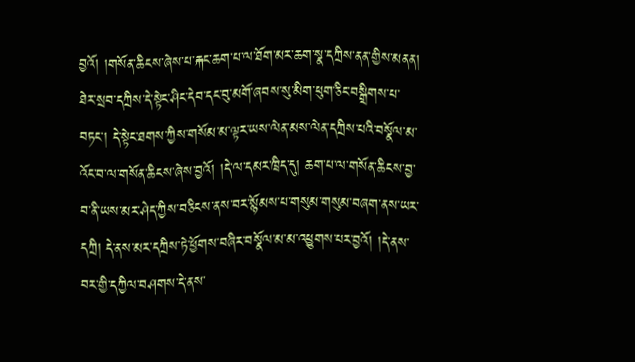བྱའོ། །གསོན་ཆིངས་ཞེས་པ་རྐང་ཆག་པ་ལ་ཐོག་མར་ཆག་སྣ་དཀྲིས་ནན་གྱིས་མནན། ཐེར་སྲབ་དཀྲིས་དེ་སྟེང་ཤིང་དེབ་དང་བུ་མགོ་ཞབས་སུ་མིག་ཕུག་ཅིང་བསྒྲིགས་པ་བཏང་། དེ་སྟེང་ཐགས་ཀྱིས་གསོམ་མ་ལྟར་ཡས་ལེན་མས་ལེན་དཀྲིས་པའི་བསྣོལ་མ་འོང་བ་ལ་གསོན་ཆིངས་ཞེས་བྱའོ། །དེ་ལ་དམར་ཁྲིད་དུ། ཆག་པ་ལ་གསོན་ཆིངས་བྱ་བ་ནི་ཡས་མར་ཤེད་ཀྱིས་བཅིངས་ནས་བར་སྙོམས་པ་གསུམ་གསུམ་བཞག་ནས་ཡར་དཀྲི། དེ་ནས་མར་དཀྲིས་ཏེ་ཕྱོགས་བཞིར་བསྣོལ་མ་མ་འཕྱུགས་པར་བྱའོ། །དེ་ནས་བར་གྱི་དཀྱིལ་བཤགས་དེ་ནས་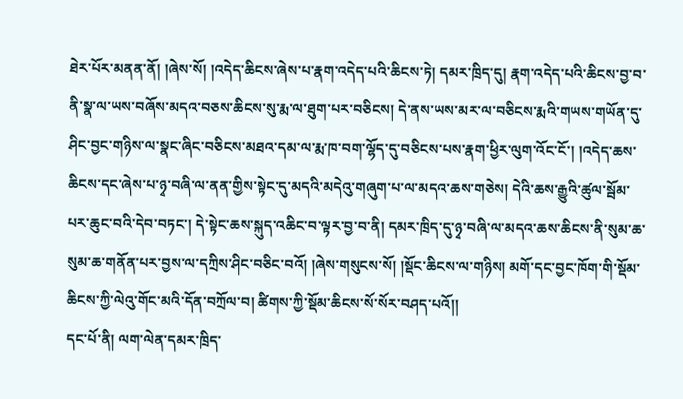ཐེར་པོར་མནན་ནོ། །ཞེས་སོ། །འདེད་ཆིངས་ཞེས་པ་རྣག་འདེད་པའི་ཆིངས་ཏེ། དམར་ཁྲིད་དུ། རྣག་འདེད་པའི་ཆིངས་བྱ་བ་ནི་སྣ་ལ་ཡས་བཞོས་མདའ་བཅས་ཆིངས་སུ་རྨ་ལ་ཐུག་པར་བཅིངས། དེ་ནས་ཡས་མར་ལ་བཅིངས་རྨའི་གཡས་གཡོན་དུ་ཤིང་བྱང་གཉིས་ལ་སྣང་ཞིང་བཅིངས་མཐའ་དམ་ལ་རྨ་ཁ་བག་ལྷོད་དུ་བཅིངས་པས་རྣག་ཕྱིར་ལུག་འོང་ངོ་། །འདེད་ཆས་ཆིངས་དང་ཞེས་པ་ཉྭ་བཞི་ལ་ནན་གྱིས་སྟེང་དུ་མདའི་མདེའུ་གཞུག་པ་ལ་མདའ་ཆས་གཅེས། དེའི་ཆས་རྒྱུའི་ཚུལ་སྦོམ་པར་ཆུང་བའི་དེབ་བཏང་། དེ་སྟེང་ཆས་སྐུད་འཆིང་བ་ལྟར་བྱ་བ་ནི། དམར་ཁྲིད་དུ་ཉྭ་བཞི་ལ་མདའ་ཆས་ཆིངས་ནི་སུམ་ཆ་སུམ་ཆ་གནོན་པར་བྱས་ལ་དཀྲིས་ཤིང་བཅིང་བའོ། །ཞེས་གསུངས་སོ། །སྡོང་ཆིངས་ལ་གཉིས། མགོ་དང་བྱང་ཁོག་གི་སྡོམ་ཆིངས་ཀྱི་ལེའུ་གོང་མའི་དོན་བཀྲོལ་བ། ཚིགས་ཀྱི་སྡོམ་ཆིངས་སོ་སོར་བཤད་པའོ།།
དང་པོ་ནི། ལག་ལེན་དམར་ཁྲིད་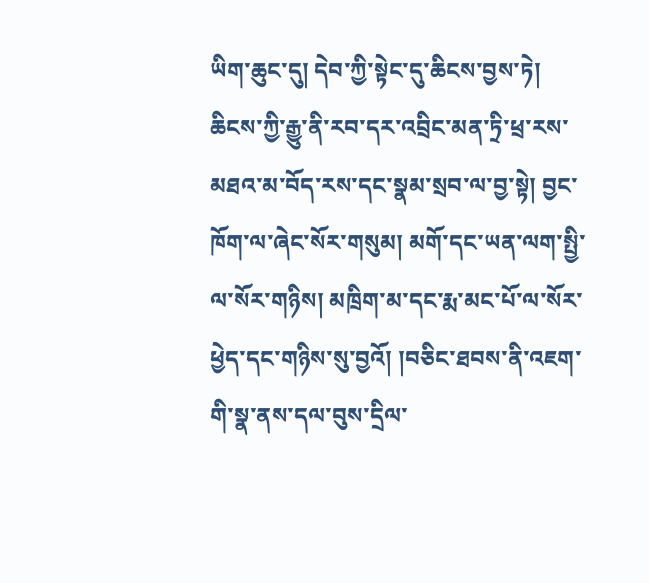ཡིག་ཆུང་དུ། དེབ་ཀྱི་སྟེང་དུ་ཆིངས་བྱས་ཏེ། ཆིངས་ཀྱི་རྒྱུ་ནི་རབ་དར་འབྲིང་མན་ཏྲི་ཕྲ་རས་མཐའ་མ་བོད་རས་དང་སྣམ་སྲབ་ལ་བྱ་སྟེ། བྱང་ཁོག་ལ་ཞེང་སོར་གསུམ། མགོ་དང་ཡན་ལག་སྤྱི་ལ་སོར་གཉིས། མཁྲིག་མ་དང་རྨ་མང་པོ་ལ་སོར་ཕྱེད་དང་གཉིས་སུ་བྱའོ། །བཅིང་ཐབས་ནི་འཇག་གི་སྣ་ནས་དལ་བུས་དྲིལ་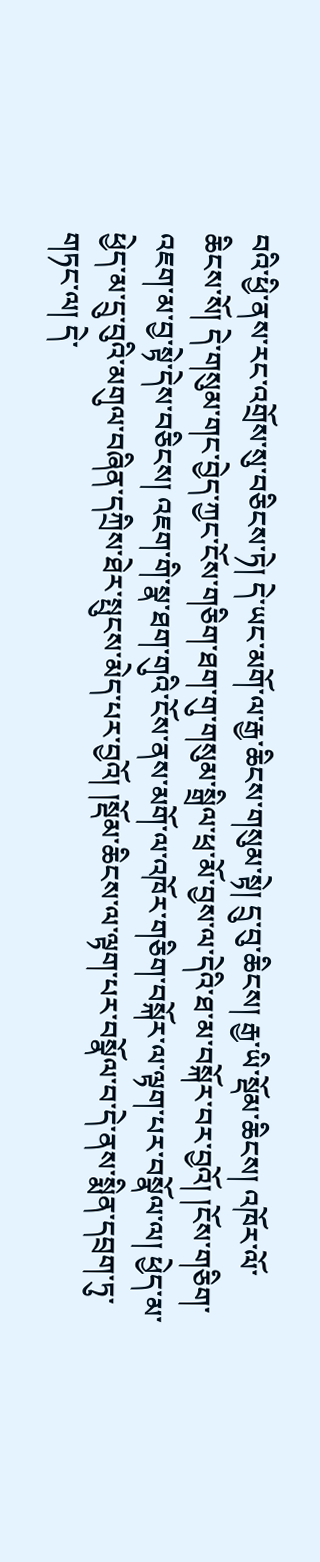བའི་ཕྱི་ནས་རང་འགྲོས་སུ་བཅིངས་ཏེ། དེ་ཡང་མགོ་ལ་རྒྱ་ཆིངས་གསུམ་སྟེ། དྲུ་བུ་ཆིངས། རྒྱ་ཡི་སྡོམ་ཆིངས། འཁོར་ལོ་ཆིངས་སོ། དེ་གསུམ་གང་བྱེད་ཀྱང་ངོས་གཅིག་ཐག་གུ་གསུམ་སྒྲིལ་ཕྲ་མོ་བྱས་ལ་དེའི་ཐ་མ་བསྐོར་བར་བྱའོ། །ངོས་གཅིག་འཇག་མ་བྱ་སྟེ་དེས་བཅིངས། འཇག་གི་སྣ་ཐག་གུའི་ངོས་ནས་མགོ་ལ་འཁོར་གཅིག་བསྐོར་ལ་ལྟག་པར་བསྣོལ་ལ། ཕྱེད་མ་ཕྱེད་མ་དྲུ་བུའི་མགུལ་བཞིན་དཀྲིས་ཐེར་སྤུངས་མེད་པར་བྱའོ། །སྡོམ་ཆིངས་ལ་ལྟག་པར་བསྣོལ་བ་དེ་ནས་སྨིན་དབྲག་ཏུ་གཏང་ལ། དེ་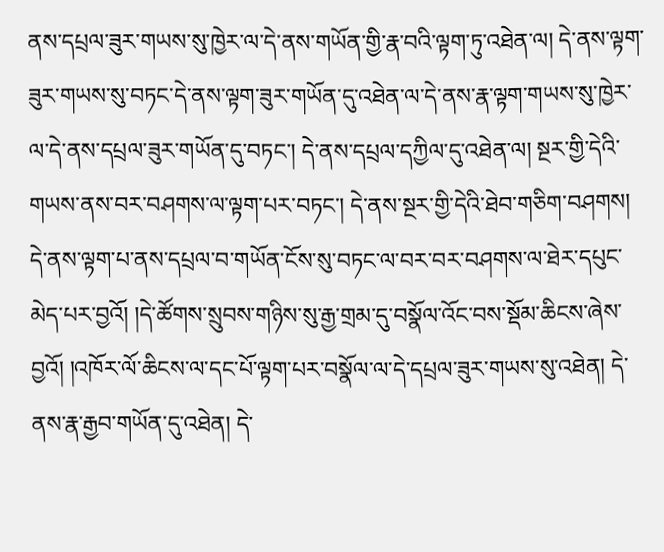ནས་དཔྲལ་ཟུར་གཡས་སུ་ཁྱེར་ལ་དེ་ནས་གཡོན་གྱི་རྣ་བའི་ལྟག་ཏུ་འཐེན་ལ། དེ་ནས་ལྟག་ཟུར་གཡས་སུ་བཏང་དེ་ནས་ལྟག་ཟུར་གཡོན་དུ་འཐེན་ལ་དེ་ནས་རྣ་ལྟག་གཡས་སུ་ཁྱེར་ལ་དེ་ནས་དཔྲལ་ཟུར་གཡོན་དུ་བཏང་། དེ་ནས་དཔྲལ་དཀྱིལ་དུ་འཐེན་ལ། སྔར་གྱི་དེའི་གཡས་ནས་བར་བཤགས་ལ་ལྟག་པར་བཏང་། དེ་ནས་སྔར་གྱི་དེའི་ཐེབ་གཅིག་བཤགས། དེ་ནས་ལྟག་པ་ནས་དཔྲལ་བ་གཡོན་ངོས་སུ་བཏང་ལ་བར་བར་བཤགས་ལ་ཐེར་དཔུང་མེད་པར་བྱའོ། །དེ་ཚོགས་སྲུབས་གཉིས་སུ་རྒྱ་གྲམ་དུ་བསྣོལ་འོང་བས་སྡོམ་ཆིངས་ཞེས་བྱའོ། །འཁོར་ལོ་ཆིངས་ལ་དང་པོ་ལྟག་པར་བསྣོལ་ལ་དེ་དཔྲལ་ཟུར་གཡས་སུ་འཐེན། དེ་ནས་རྣ་རྒྱབ་གཡོན་དུ་འཐེན། དེ་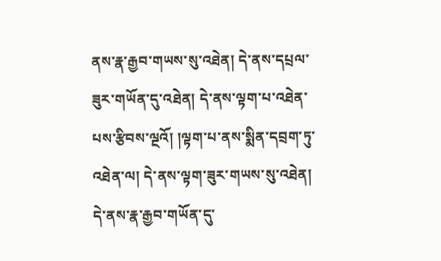ནས་རྣ་རྒྱབ་གཡས་སུ་འཐེན། དེ་ནས་དཔྲལ་ཟུར་གཡོན་དུ་འཐེན། དེ་ནས་ལྟག་པ་འཐེན་པས་རྩིབས་ལྔའོ། །ལྟག་པ་ནས་སྨིན་དབྲག་ཏུ་འཐེན་ལ། དེ་ནས་ལྟག་ཟུར་གཡས་སུ་འཐེན། དེ་ནས་རྣ་རྒྱབ་གཡོན་དུ་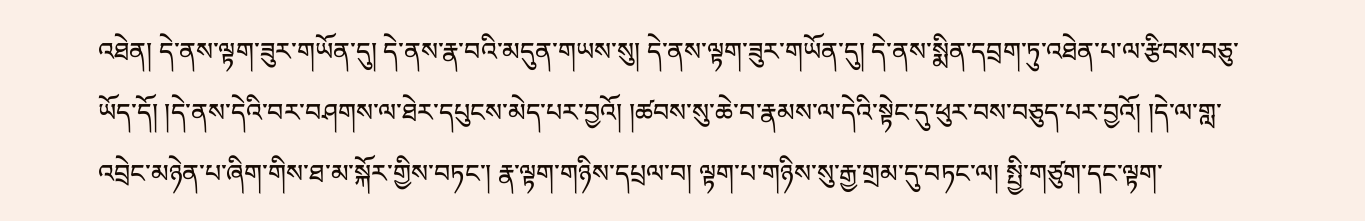འཐེན། དེ་ནས་ལྟག་ཟུར་གཡོན་དུ། དེ་ནས་རྣ་བའི་མདུན་གཡས་སུ། དེ་ནས་ལྟག་ཟུར་གཡོན་དུ། དེ་ནས་སྨིན་དབྲག་ཏུ་འཐེན་པ་ལ་རྩིབས་བཅུ་ཡོད་དོ། །དེ་ནས་དེའི་བར་བཤགས་ལ་ཐེར་དཔུངས་མེད་པར་བྱའོ། །ཚབས་སུ་ཆེ་བ་རྣམས་ལ་དེའི་སྟེང་དུ་ཕུར་བས་བཅུད་པར་བྱའོ། །དེ་ལ་གླ་འབྲེང་མཉེན་པ་ཞིག་གིས་ཐ་མ་སྐོར་གྱིས་བཏང་། རྣ་ལྟག་གཉིས་དཔྲལ་བ། ལྟག་པ་གཉིས་སུ་རྒྱ་གྲམ་དུ་བཏང་ལ། སྤྱི་གཙུག་དང་ལྟག་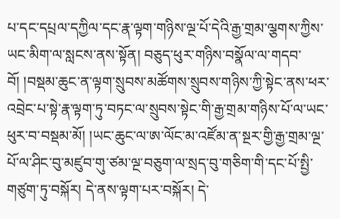པ་དང་དཔྲལ་དཀྱིལ་དང་རྣ་ལྟག་གཉིས་ལྔ་པོ་དེའི་རྒྱ་གྲམ་ལྕགས་ཀྱིས་ཡང་མིག་ལ་སླངས་ནས་སྟོན། བཅུད་ཕུར་གཉིས་བསྣོལ་ལ་གདབ་བོ། །བསྡམ་ཆུང་ན་ལྟག་སྲུབས་མཚོགས་སྲུབས་གཉིས་ཀྱི་སྟེང་ནས་ཕར་འབྲེང་པ་སྟེ་རྣ་ལྟག་ཏུ་བཏང་ལ་སྲུབས་སྟེང་གི་རྒྱ་གྲམ་གཉིས་པོ་ལ་ཡང་ཕུར་བ་བསྡམ་མོ། །ཡང་ཆུང་ལ་ཨ་ལོང་མ་འཛོམ་ན་སྔར་གྱི་རྒྱ་གྲམ་ལྔ་པོ་ལ་ཤིང་བུ་མཛུབ་གུ་ཙམ་ལྔ་བཅུག་ལ་སྲད་བུ་གཅིག་གི་དང་པོ་སྤྱི་གཙུག་ཏུ་བསྐོར། དེ་ནས་ལྟག་པར་བསྐོར། དེ་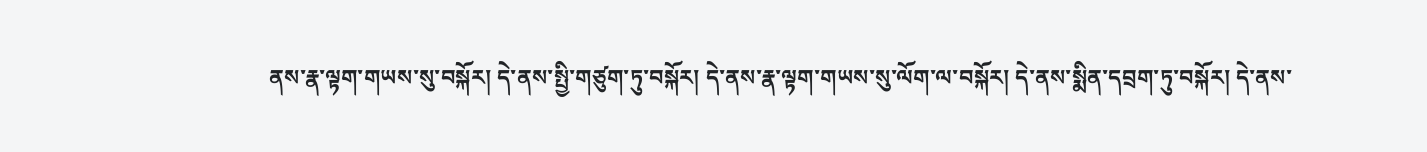ནས་རྣ་ལྟག་གཡས་སུ་བསྐོར། དེ་ནས་སྤྱི་གཙུག་ཏུ་བསྐོར། དེ་ནས་རྣ་ལྟག་གཡས་སུ་ལོག་ལ་བསྐོར། དེ་ནས་སྨིན་དབྲག་ཏུ་བསྐོར། དེ་ནས་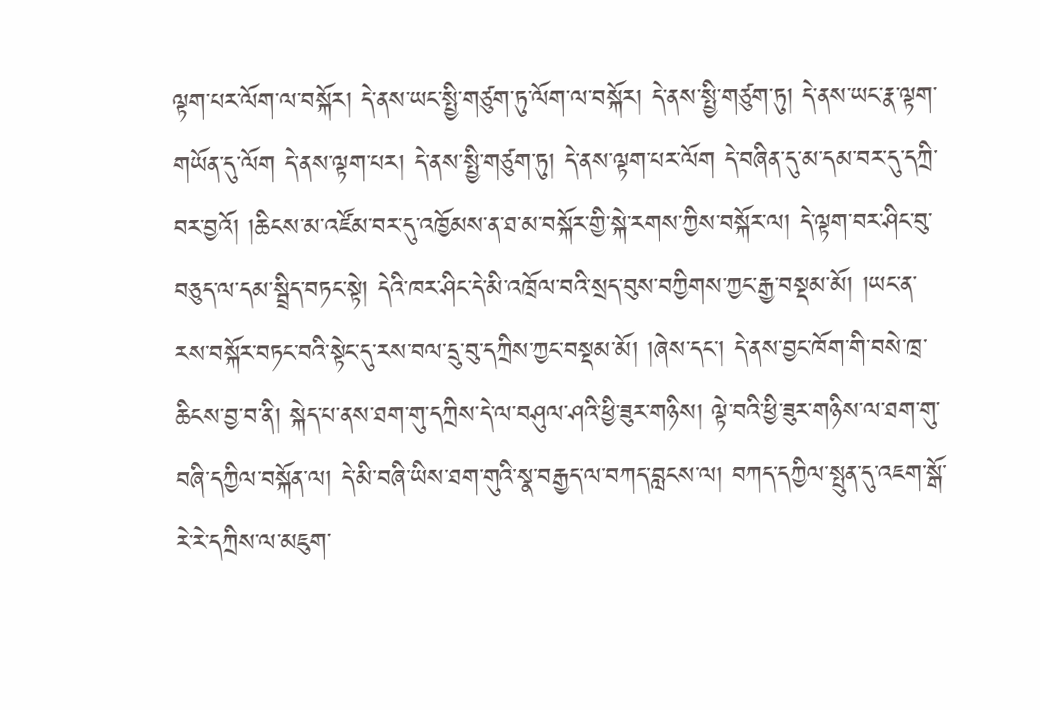ལྟག་པར་ལོག་ལ་བསྐོར། དེ་ནས་ཡང་སྤྱི་གཙུག་ཏུ་ལོག་ལ་བསྐོར། དེ་ནས་སྤྱི་གཙུག་ཏུ། དེ་ནས་ཡང་རྣ་ལྟག་གཡོན་དུ་ལོག དེ་ནས་ལྟག་པར། དེ་ནས་སྤྱི་གཙུག་ཏུ། དེ་ནས་ལྟག་པར་ལོག དེ་བཞིན་དུ་མ་དམ་བར་དུ་དཀྲི་བར་བྱའོ། །ཆིངས་མ་འཛོམ་བར་དུ་འཁྱོམས་ན་ཐ་མ་བསྐོར་གྱི་སྐེ་རགས་ཀྱིས་བསྐོར་ལ། དེ་ལྟག་བར་ཤིང་བུ་བཅུད་ལ་དམ་སྦྲིད་བཏང་སྟེ། དེའི་ཁར་ཤིང་དེ་མི་འཁྲོལ་བའི་སྲད་བུས་བཀྱིགས་ཀྱང་རྒྱ་བསྡམ་མོ། །ཡང་ན་རས་བསྐོར་བཏང་བའི་སྟེང་དུ་རས་བལ་དྲུ་བུ་དཀྲིས་ཀྱང་བསྡམ་མོ། །ཞེས་དང་། དེ་ནས་བྱང་ཁོག་གི་བསེ་ཁྲ་ཆིངས་བྱ་བ་ནི། སྐེད་པ་ནས་ཐག་གུ་དཀྲིས་དེ་ལ་བཤུལ་ཤའི་ཕྱི་ཟུར་གཉིས། ལྟེ་བའི་ཕྱི་ཟུར་གཉིས་ལ་ཐག་གུ་བཞི་དཀྱིལ་བསྐོན་ལ། དེ་མི་བཞི་ཡིས་ཐག་གུའི་སྣ་བརྒྱད་ལ་བཀད་བླངས་ལ། བཀད་དཀྱིལ་སྤུན་དུ་འཇག་སྒོ་རེ་རེ་དཀྲིས་ལ་མཇུག་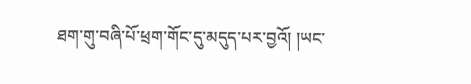ཐག་གུ་བཞི་པོ་ཕྲག་གོང་དུ་མདུད་པར་བྱའོ། །ཡང་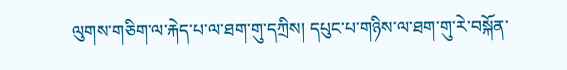ལུགས་གཅིག་ལ་རྐེད་པ་ལ་ཐག་གུ་དཀྲིས། དཔུང་པ་གཉིས་ལ་ཐག་གུ་རེ་བསྐོན་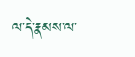ལ་དེ་རྣམས་ལ་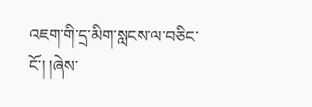འཇག་གི་དྲ་མིག་སླངས་ལ་བཅིང་ངོ་། །ཞེས་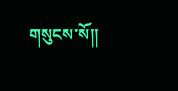གསུངས་སོ།།